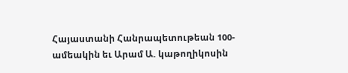Հայաստանի Հանրապետութեան 100-ամեակին եւ Արամ Ա. կաթողիկոսին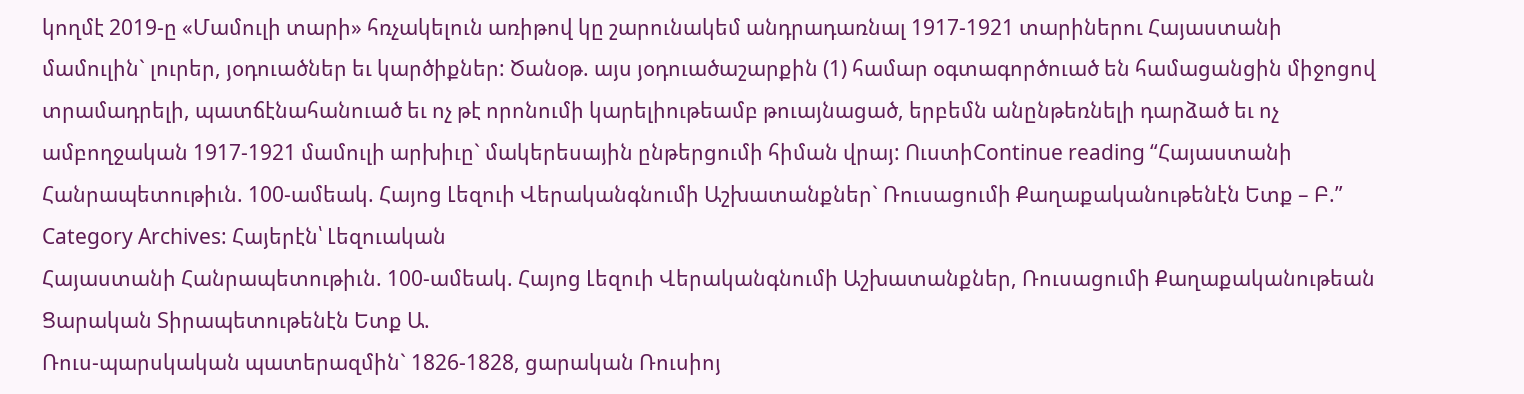կողմէ 2019-ը «Մամուլի տարի» հռչակելուն առիթով կը շարունակեմ անդրադառնալ 1917-1921 տարիներու Հայաստանի մամուլին` լուրեր, յօդուածներ եւ կարծիքներ: Ծանօթ. այս յօդուածաշարքին (1) համար օգտագործուած են համացանցին միջոցով տրամադրելի, պատճէնահանուած եւ ոչ թէ որոնումի կարելիութեամբ թուայնացած, երբեմն անընթեռնելի դարձած եւ ոչ ամբողջական 1917-1921 մամուլի արխիւը` մակերեսային ընթերցումի հիման վրայ: ՈւստիContinue reading “Հայաստանի Հանրապետութիւն. 100-ամեակ. Հայոց Լեզուի Վերականգնումի Աշխատանքներ` Ռուսացումի Քաղաքականութենէն Ետք – Բ.”
Category Archives: Հայերէն՝ Լեզուական
Հայաստանի Հանրապետութիւն. 100-ամեակ. Հայոց Լեզուի Վերականգնումի Աշխատանքներ, Ռուսացումի Քաղաքականութեան Ցարական Տիրապետութենէն Ետք Ա.
Ռուս-պարսկական պատերազմին` 1826-1828, ցարական Ռուսիոյ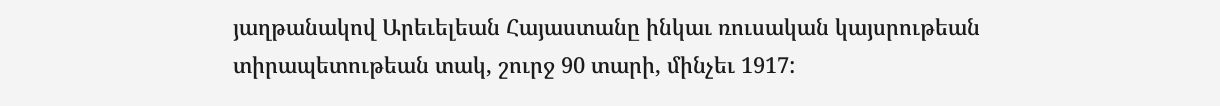յաղթանակով Արեւելեան Հայաստանը ինկաւ ռուսական կայսրութեան տիրապետութեան տակ, շուրջ 90 տարի, մինչեւ 1917: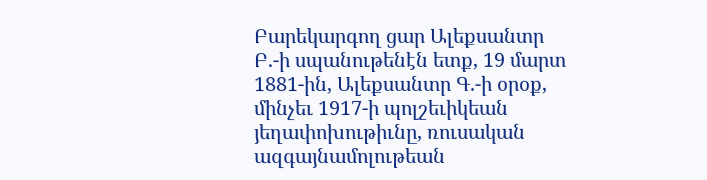Բարեկարգող ցար Ալեքսանտր Բ.-ի սպանութենէն ետք, 19 մարտ 1881-ին, Ալեքսանտր Գ.-ի օրօք, մինչեւ 1917-ի պոլշեւիկեան յեղափոխութիւնը, ռուսական ազգայնամոլութեան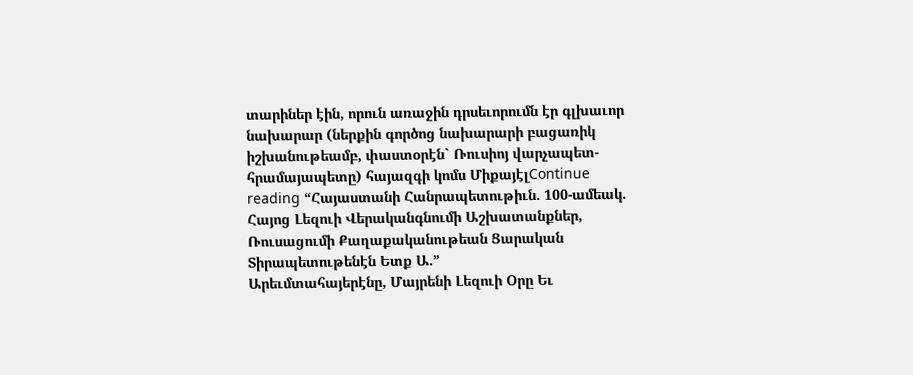տարիներ էին, որուն առաջին դրսեւորումն էր գլխաւոր նախարար (ներքին գործոց նախարարի բացառիկ իշխանութեամբ, փաստօրէն` Ռուսիոյ վարչապետ-հրամայապետը) հայազգի կոմս ՄիքայէլContinue reading “Հայաստանի Հանրապետութիւն. 100-ամեակ. Հայոց Լեզուի Վերականգնումի Աշխատանքներ, Ռուսացումի Քաղաքականութեան Ցարական Տիրապետութենէն Ետք Ա.”
Արեւմտահայերէնը, Մայրենի Լեզուի Օրը Եւ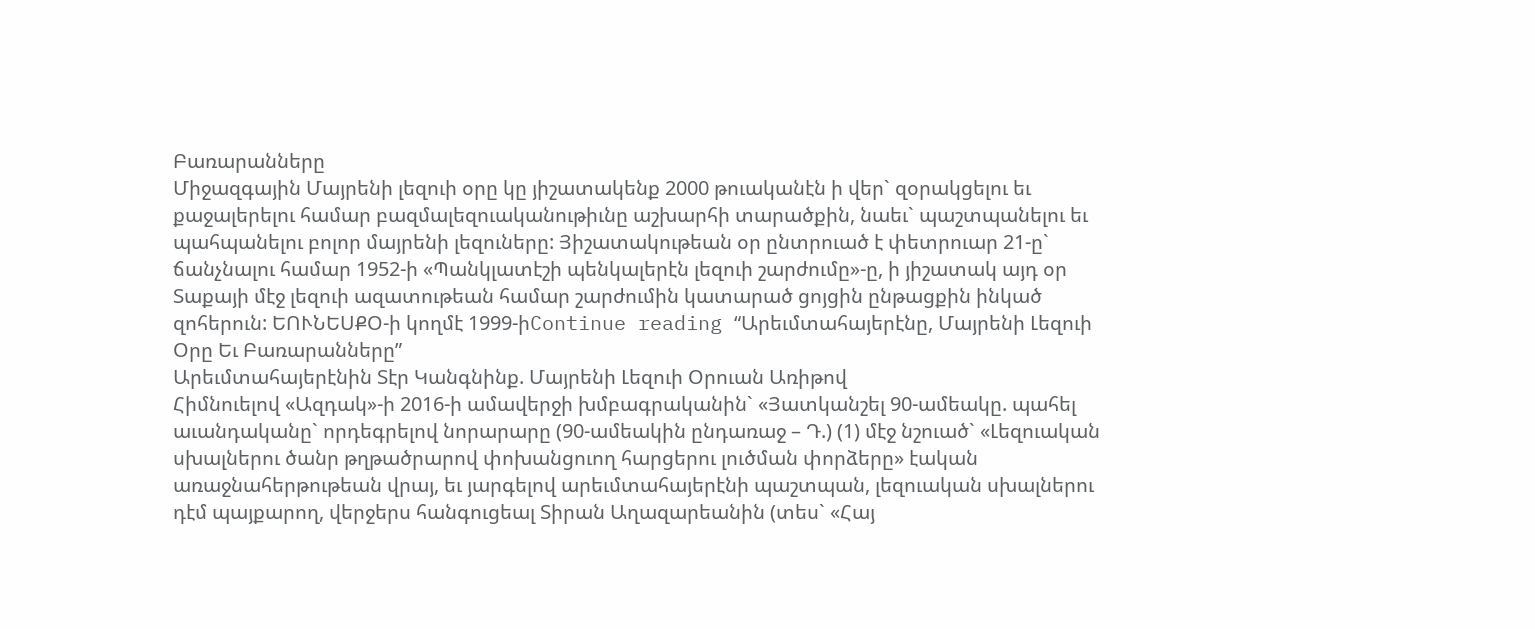Բառարանները
Միջազգային Մայրենի լեզուի օրը կը յիշատակենք 2000 թուականէն ի վեր` զօրակցելու եւ քաջալերելու համար բազմալեզուականութիւնը աշխարհի տարածքին, նաեւ` պաշտպանելու եւ պահպանելու բոլոր մայրենի լեզուները: Յիշատակութեան օր ընտրուած է փետրուար 21-ը` ճանչնալու համար 1952-ի «Պանկլատէշի պենկալերէն լեզուի շարժումը»-ը, ի յիշատակ այդ օր Տաքայի մէջ լեզուի ազատութեան համար շարժումին կատարած ցոյցին ընթացքին ինկած զոհերուն: ԵՈՒՆԵՍՔՕ-ի կողմէ 1999-իContinue reading “Արեւմտահայերէնը, Մայրենի Լեզուի Օրը Եւ Բառարանները”
Արեւմտահայերէնին Տէր Կանգնինք. Մայրենի Լեզուի Օրուան Առիթով
Հիմնուելով «Ազդակ»-ի 2016-ի ամավերջի խմբագրականին` «Յատկանշել 90-ամեակը. պահել աւանդականը` որդեգրելով նորարարը (90-ամեակին ընդառաջ – Դ.) (1) մէջ նշուած` «Լեզուական սխալներու ծանր թղթածրարով փոխանցուող հարցերու լուծման փորձերը» էական առաջնահերթութեան վրայ, եւ յարգելով արեւմտահայերէնի պաշտպան, լեզուական սխալներու դէմ պայքարող, վերջերս հանգուցեալ Տիրան Աղազարեանին (տես` «Հայ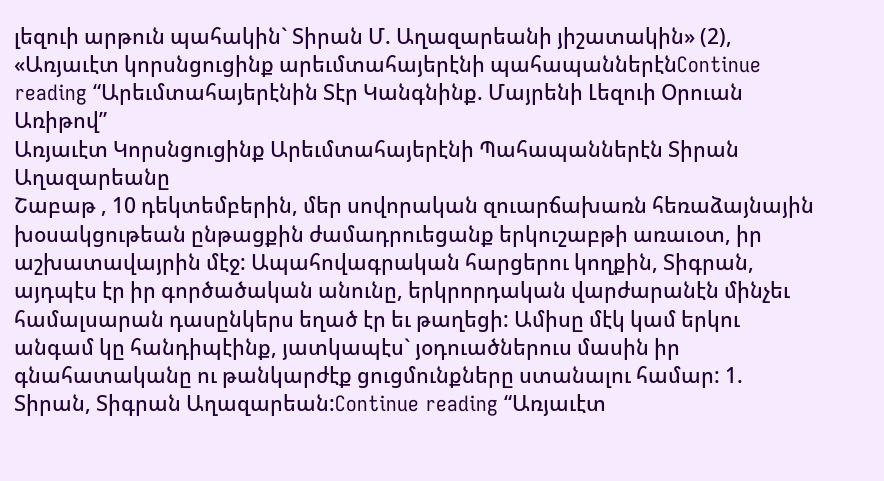լեզուի արթուն պահակին` Տիրան Մ. Աղազարեանի յիշատակին» (2), «Առյաւէտ կորսնցուցինք արեւմտահայերէնի պահապաններէնContinue reading “Արեւմտահայերէնին Տէր Կանգնինք. Մայրենի Լեզուի Օրուան Առիթով”
Առյաւէտ Կորսնցուցինք Արեւմտահայերէնի Պահապաններէն Տիրան Աղազարեանը
Շաբաթ , 10 դեկտեմբերին, մեր սովորական զուարճախառն հեռաձայնային խօսակցութեան ընթացքին ժամադրուեցանք երկուշաբթի առաւօտ, իր աշխատավայրին մէջ: Ապահովագրական հարցերու կողքին, Տիգրան, այդպէս էր իր գործածական անունը, երկրորդական վարժարանէն մինչեւ համալսարան դասընկերս եղած էր եւ թաղեցի: Ամիսը մէկ կամ երկու անգամ կը հանդիպէինք, յատկապէս` յօդուածներուս մասին իր գնահատականը ու թանկարժէք ցուցմունքները ստանալու համար: 1. Տիրան, Տիգրան Աղազարեան:Continue reading “Առյաւէտ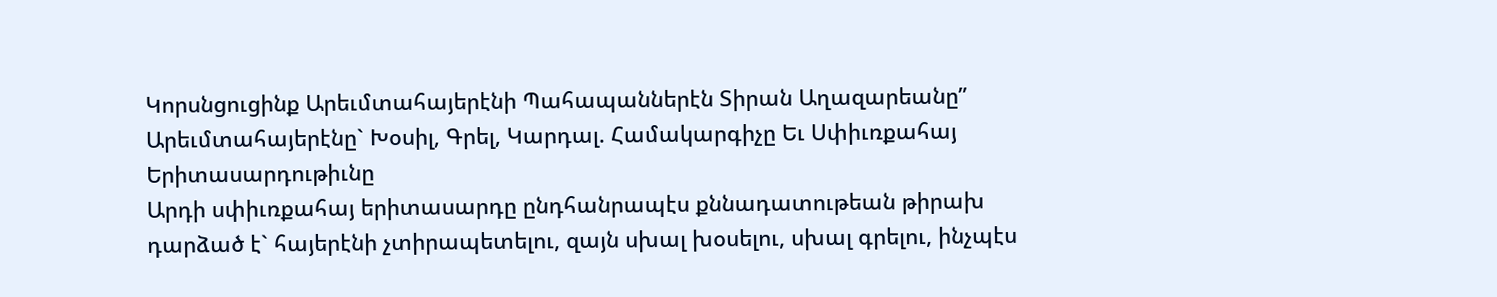Կորսնցուցինք Արեւմտահայերէնի Պահապաններէն Տիրան Աղազարեանը”
Արեւմտահայերէնը` Խօսիլ, Գրել, Կարդալ. Համակարգիչը Եւ Սփիւռքահայ Երիտասարդութիւնը
Արդի սփիւռքահայ երիտասարդը ընդհանրապէս քննադատութեան թիրախ դարձած է` հայերէնի չտիրապետելու, զայն սխալ խօսելու, սխալ գրելու, ինչպէս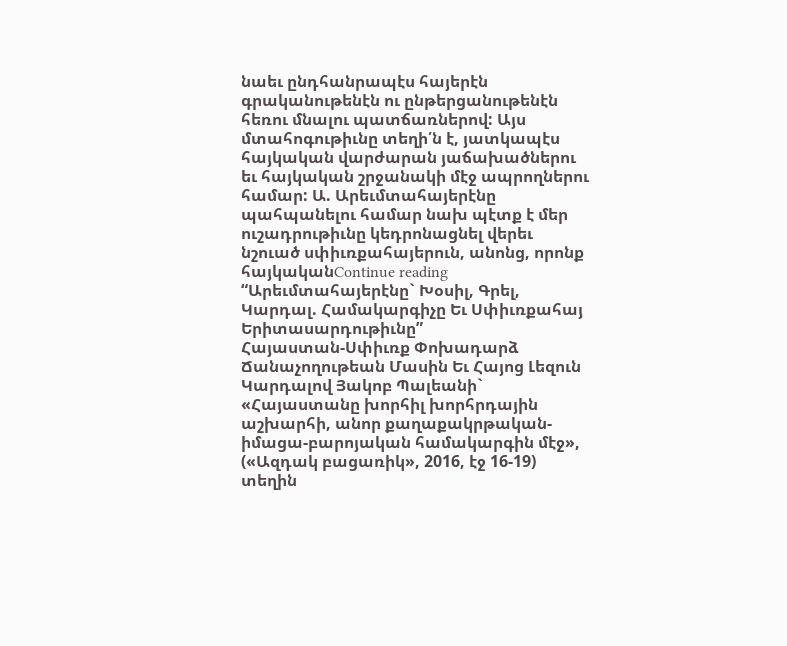նաեւ ընդհանրապէս հայերէն գրականութենէն ու ընթերցանութենէն հեռու մնալու պատճառներով: Այս մտահոգութիւնը տեղի՛ն է, յատկապէս հայկական վարժարան յաճախածներու եւ հայկական շրջանակի մէջ ապրողներու համար: Ա. Արեւմտահայերէնը պահպանելու համար նախ պէտք է մեր ուշադրութիւնը կեդրոնացնել վերեւ նշուած սփիւռքահայերուն, անոնց, որոնք հայկականContinue reading “Արեւմտահայերէնը` Խօսիլ, Գրել, Կարդալ. Համակարգիչը Եւ Սփիւռքահայ Երիտասարդութիւնը”
Հայաստան-Սփիւռք Փոխադարձ Ճանաչողութեան Մասին Եւ Հայոց Լեզուն
Կարդալով Յակոբ Պալեանի` «Հայաստանը խորհիլ խորհրդային աշխարհի, անոր քաղաքակրթական-իմացա-բարոյական համակարգին մէջ», («Ազդակ բացառիկ», 2016, էջ 16-19) տեղին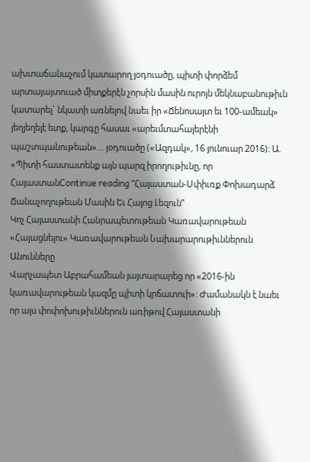ախտաճանաչում կատարող յօդուածը, պիտի փորձեմ արտայայտուած միտքերէն չորսին մասին ուրոյն մեկնաբանութիւն կատարել` նկատի առնելով նաեւ իր «Ճենոսայտ եւ 100-ամեակ» յեղյեղելէ ետք, կարգը հասաւ «արեւմտահայերէնի պաշտպանութեան»… յօդուածը («Ազդակ», 16 յունուար 2016): Ա. «Պիտի հաստատենք այն պարզ իրողութիւնը, որ ՀայաստանContinue reading “Հայաստան-Սփիւռք Փոխադարձ Ճանաչողութեան Մասին Եւ Հայոց Լեզուն”
Կոչ Հայաստանի Հանրապետութեան Կառավարութեան «Հայացնելու» Կառավարութեան Նախարարութիւններուն Անունները
Վարչապետ Աբրահամեան յայտարարեց որ «2016-ին կառավարութեան կազմը պիտի կրճատուի»: Ժամանակն է նաեւ որ այս փոփոխութիւններուն առիթով Հայաստանի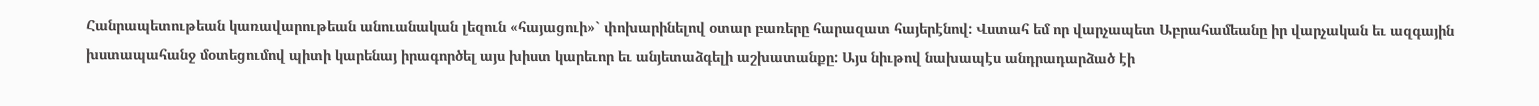Հանրապետութեան կառավարութեան անուանական լեզուն «հայացուի»` փոխարինելով օտար բառերը հարազատ հայերէնով: Վստահ եմ որ վարչապետ Աբրահամեանը իր վարչական եւ ազգային խստապահանջ մօտեցումով պիտի կարենայ իրագործել այս խիստ կարեւոր եւ անյետաձգելի աշխատանքը: Այս նիւթով նախապէս անդրադարձած էի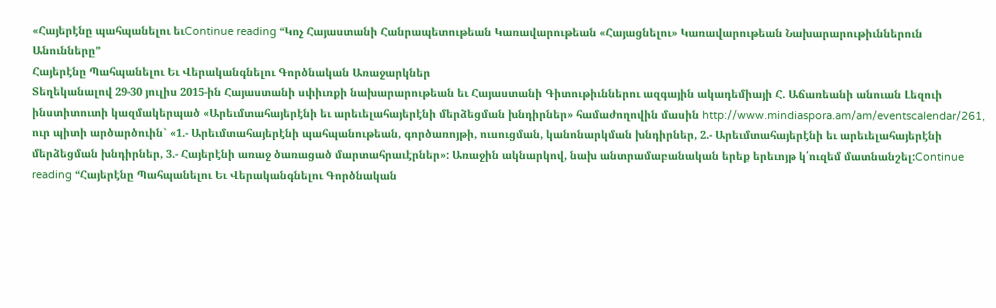«Հայերէնը պահպանելու եւContinue reading “Կոչ Հայաստանի Հանրապետութեան Կառավարութեան «Հայացնելու» Կառավարութեան Նախարարութիւններուն Անունները”
Հայերէնը Պահպանելու Եւ Վերականգնելու Գործնական Առաջարկներ
Տեղեկանալով 29-30 յուլիս 2015-ին Հայաստանի սփիւռքի նախարարութեան եւ Հայաստանի Գիտութիւններու ազգային ակադեմիայի Հ. Աճառեանի անուան Լեզուի ինստիտուտի կազմակերպած «Արեւմտահայերէնի եւ արեւելահայերէնի մերձեցման խնդիրներ» համաժողովին մասին http://www.mindiaspora.am/am/eventscalendar/261, ուր պիտի արծարծուին` «1.- Արեւմտահայերէնի պահպանութեան, գործառոյթի, ուսուցման, կանոնարկման խնդիրներ, 2.- Արեւմտահայերէնի եւ արեւելահայերէնի մերձեցման խնդիրներ, 3.- Հայերէնի առաջ ծառացած մարտահրաւէրներ»: Առաջին ակնարկով, նախ անտրամաբանական երեք երեւոյթ կ՛ուզեմ մատնանշել:Continue reading “Հայերէնը Պահպանելու Եւ Վերականգնելու Գործնական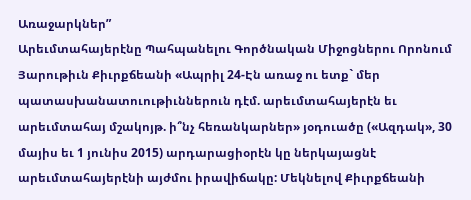Առաջարկներ”
Արեւմտահայերէնը Պահպանելու Գործնական Միջոցներու Որոնում
Յարութիւն Քիւրքճեանի «Ապրիլ 24-Էն առաջ ու ետք` մեր պատասխանատուութիւններուն դէմ. արեւմտահայերէն եւ արեւմտահայ մշակոյթ. ի՞նչ հեռանկարներ» յօդուածը («Ազդակ», 30 մայիս եւ 1 յունիս 2015) արդարացիօրէն կը ներկայացնէ արեւմտահայերէնի այժմու իրավիճակը: Մեկնելով Քիւրքճեանի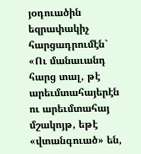յօդուածին եզրափակիչ հարցադրումէն` «Ու մանաւանդ հարց տալ, թէ արեւմտահայերէն ու արեւմտահայ մշակոյթ, եթէ «վտանգուած» են,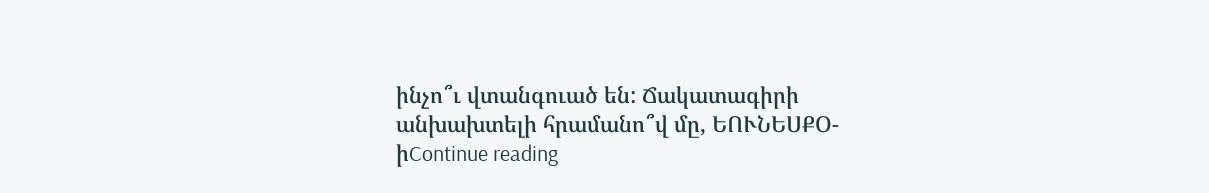ինչո՞ւ վտանգուած են: Ճակատագիրի անխախտելի հրամանո՞վ մը, ԵՈՒՆԵՍՔՕ-իContinue reading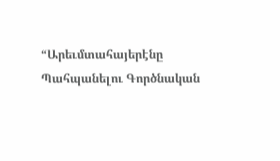“Արեւմտահայերէնը Պահպանելու Գործնական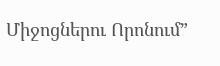Միջոցներու Որոնում”